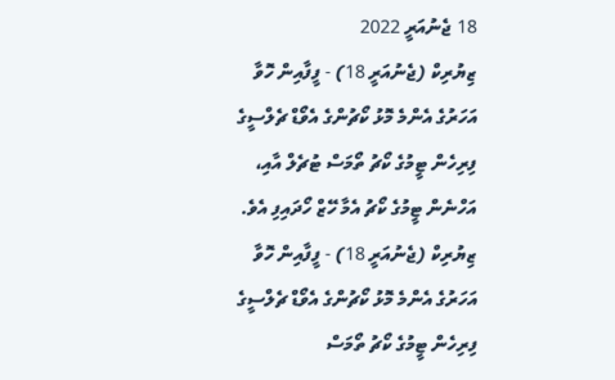18 ޖެނުއަރީ 2022
ޒިޔުރިކް (ޖެނުއަރީ 18) - ފީފާއިން ހޮވާ އަހަރުގެ އެންމެ މޮޅު ކޯޗުންގެ އެވޯޑް ޗެލްސީގެ ފިރިހެން ޓީމުގެ ކޯޗު ތޯމަސް ޓުޗެލް އާއި، އަހްނެން ޓީމުގެ ކޯޗު އެމާ ހޭޒް ހޯދައިފި އެވެ.
ޒިޔުރިކް (ޖެނުއަރީ 18) - ފީފާއިން ހޮވާ އަހަރުގެ އެންމެ މޮޅު ކޯޗުންގެ އެވޯޑް ޗެލްސީގެ ފިރިހެން ޓީމުގެ ކޯޗު ތޯމަސް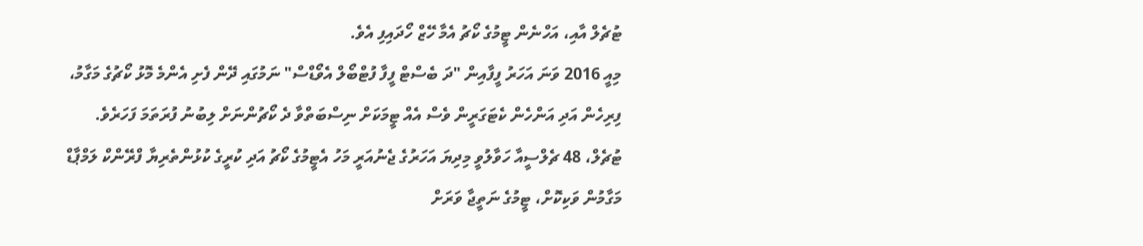ޓުޗެލް އާއި، އަހްނެން ޓީމުގެ ކޯޗު އެމާ ހޭޒް ހޯދައިފި އެވެ.
މިއީ 2016 ވަނަ އަހަރު ފީފާއިން "ދަ ބެސްޓް ފީފާ ފުޓްބޯލް އެވޯޑްސް" ނަމުގައި ދޭން ފެށި އެންމެ މޮޅު ކޯޗުގެ މަގާމު، ފިރިހެން އަދި އަންހެން ކެޓަގަރީން ވެސް އެއް ޓީމަކަށް ނިސްބަތްވާ ދެ ކޯޗުންނަށް ލިބުނު ފުރަތަމަ ފަހަރެވެ.
ޓުޗެލް، 48 ޗެލްސީއާ ހަވާލުވީ މިދިޔަ އަހަރުގެ ޖެނުއަރީ މަހު އެޓީމުގެ ކޯޗު އަދި ކުރީގެ ކުޅުންތެރިޔާ ފްރޭންކް ލަމްޕާޑް މަގާމުން ވަކިކޮށް، ޓީމުގެ ނަތީޖާ ވަރަށް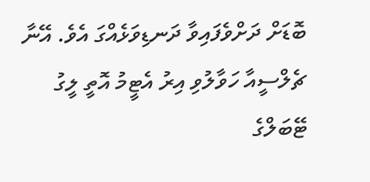ބޮޑަށް ދަށްވެފައިވާ ދަނޑިވަޅެއްގަ އެވެ. އޭނާ ޗެލްސީއާ ހަވާލުވި އިރު އެޓީމު އޮތީ ލީގު ޓޭބަލްގެ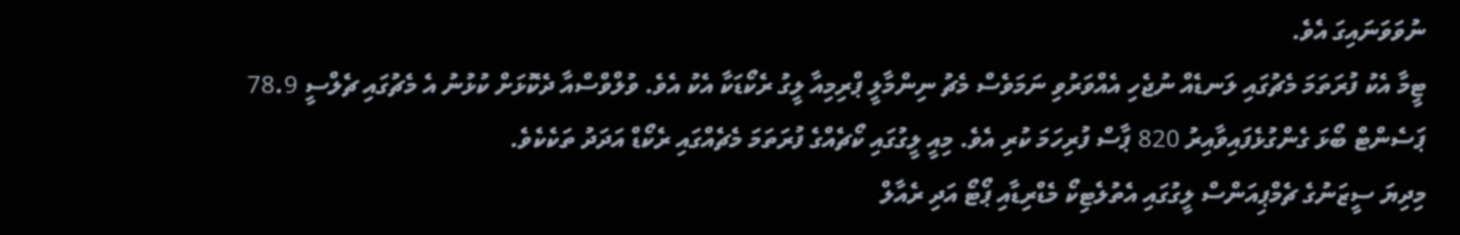ނުވަވަނައިގަ އެވެ.
ޓީމާ އެކު ފުރަތަމަ މެޗުގައި ލަނޑެއް ނުޖެހި އެއްވަރުވި ނަމަވެސް މެޗު ނިންމާލީ ޕްރިމިއާ ލީގު ރެކޯޑަކާ އެކު އެވެ. ވުލްވްސްއާ ދެކޮޅަށް ކުޅުނު އެ މެޗުގައި ޗެލްސީ 78.9 ޕަސެންޓް ބޯޅަ ގެންގުޅެފައިވާއިރު 820 ޕާސް ފުރިހަމަ ކުރި އެވެ. މިއީ ލީގުގައި ކޯޗެއްގެ ފުރަތަމަ މެޗެއްގައި ރެކޯޑް އަދަދު ތަކެކެވެ.
މިދިޔަ ސީޒަނުގެ ޗެމްޕިއަންސް ލީގުގައި އެތުލެޓިކޯ މެޑްރިޑާއި ޕޯޓޯ އަދި ރެއާލް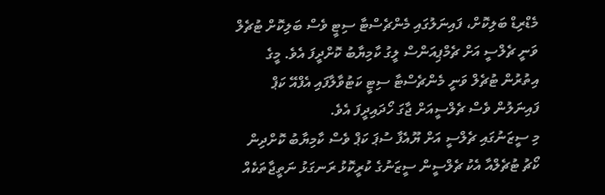މެޑްރިޑް ބަލިކޮށް، ފައިނަލުގައި މެންޗެސްޓާ ސިޓީ ވެސް ބަލިކޮށް ޓުޗެލް ވަނީ ޗެލްސީ އަށް ޗެމްޕިއަންސް ލީގު ކާމިޔާބު ކޮށްދީފަ އެވެ. މީގެ އިތުރުން ޓުޗެލް ވަނީ މެންޗެސްޓާ ސިޓީ ކަޓުވާލާފައި އެފްއޭ ކަޕް ފައިނަލުން ވެސް ޗެލްސީއަށް ޖާގަ ހޯދައިދީފަ އެވެ.
މި ސީޒަނުގައި ޗެލްސީ އަށް ޔޫއެފާ ސުޕަ ކަޕް ވެސް ކާމިޔާބު ކޮށްދިން ކޯޗު ޓުޗެލްއާ އެކު ޗެލްސީން ސީޒަނުގެ ކުރީކޮޅު ރަނގަޅު ނަތީޖާތަކެއް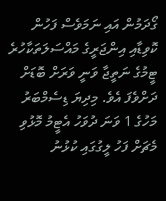ގޯދަމުން އައި ނަމަވެސް ފަހުން ކޮވިޑާއި އިންޖަރީގެ މައްސަލަތަކާހުރެ ޓީމުގެ ނަތީޖާ ވަނީ ވަރަށް ބޮޑަށް ދަށްވެފަ އެވެ. މިދިޔަ ޑިސެމްބަރު މަހުގެ 1 ވަނަ ދުވަހު އެޓީމު މޮޅުވި މެޗަށް ފަހު ލީގުގައި ކުޅުނު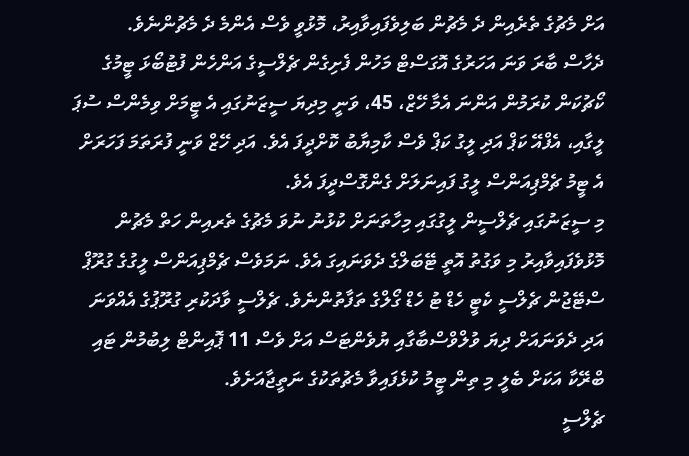އަށް މެޗުގެ ތެރެއިން ދެ މެޗުން ބަލިވެފައިވާއިރު، މޮޅުވީ ވެސް އެންމެ ދެ މެޗުންނެވެ.
ދެހާސް ބާރަ ވަނަ އަހަރުގެ އޮގަސްޓް މަހުން ފެށިގެން ޗެލްސީގެ އަންހެން ފުޓުބޯޅަ ޓީމުގެ ކޯޗުކަން ކުރަމުން އަންނަ އެމާ ހޭޒް، 45، ވަނީ މިދިޔަ ސީޒަނުގައި އެ ޓީމަށް ވިމެންސް ސުޕަ ލީގާއި، އެފްއޭ ކަޕް އަދި ލީގު ކަޕް ވެސް ކާމިޔާބު ކޮށްދީފަ އެވެ. އަދި ހޭޒް ވަނީ ފުރަތަމަ ފަހަރަށް އެ ޓީމު ޗެމްޕިއަންސް ލީގު ފައިނަލަށް ގެންގޮސްދީފަ އެވެ.
މި ސީޒަނުގައި ޗެލްސީން ލީގުގައި މިހާތަނަށް ކުޅުނު ނުވަ މެޗުގެ ތެރއިން ހަތް މެޗުން މޮޅުވެފައިވާއިރު މި ވަގުތު އޮތީ ޓޭބަލްގެ ދެވަނައިގަ އެވެ. ނަމަވެސް ޗެމްޕިއަންސް ލީގުގެ ގުރޫޕް ސްޓޭޖުން ޗެލްސީ ކެޓީ ހެޑް ޓު ހެޑް ގޯލްގެ ތަފާތުންނެވެ. ޗެލްސީ ވާދަކުރި ގުރޫޕުގެ އެއްވަނަ އަދި ދެވަނައަށް ދިޔަ ވުލްވްސްބާގާއި ޔުވެންޓަސް އަށް ވެސް 11 ޕޮއިންޓް ލިބުމުން ޓައި ބްރޭކާ އަކަށް ބެލީ މި ތިން ޓީމު ކުޅެފައިވާ މެޗުތަކުގެ ނަތީޖާއަށެވެ.
ޗެލްސީ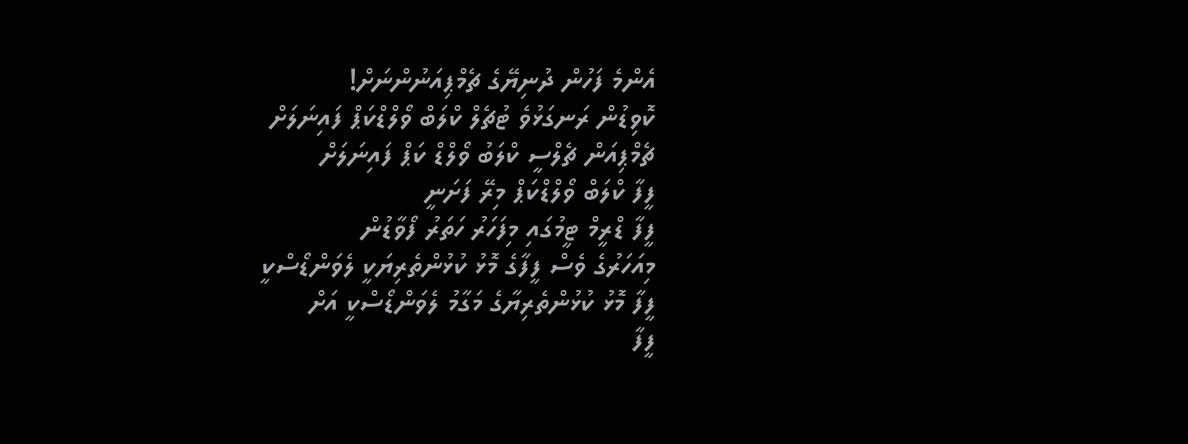އެންމެ ފަހުން ދުނިޔޭގެ ޗެމްޕިއަނުންނަށް!
ކޮވިޑުން ރަނގަޅުވެ ޓުޗެލް ކްލަބް ވޯލްޑްކަޕް ފައިނަލަށް
ޗެމްޕިއަން ޗެލްސީ ކްލަބު ވޯލްޑް ކަޕް ފައިނަލަށް
ފީފާ ކްލަބް ވޯލްޑްކަޕް މިރޭ ފަށަނީ
ފީފާ ޑްރީމް ޓީމުގައި މިފަހަރު ހަތަރު ފޯވާޑުން
މިއަހަރުގެ ވެސް ފީފާގެ މޮޅު ކުޅުންތެރިޔަކީ ލެވަންޑޯސްކީ
ފީފާ މޮޅު ކުޅުންތެރިޔާގެ މަގާމު ލެވަންޑޯސްކީ އަށް
ފީފާ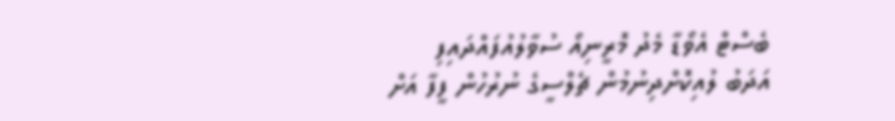ބެސްޓް އެވޯޑާ މެދު މޮރީނިއޯ ސުވާލުއުފައްދައިފި
އަދަބު ލުއިކޮށްދިނުމުން ޗެލްސީގެ ނުރުހުން ފީފާ އަށް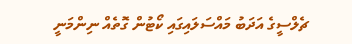ޗެލްސީގެ އަދަބު މައްސަލައިގައި ކޯޓުން ގޮތެއް ނިންމަނީ